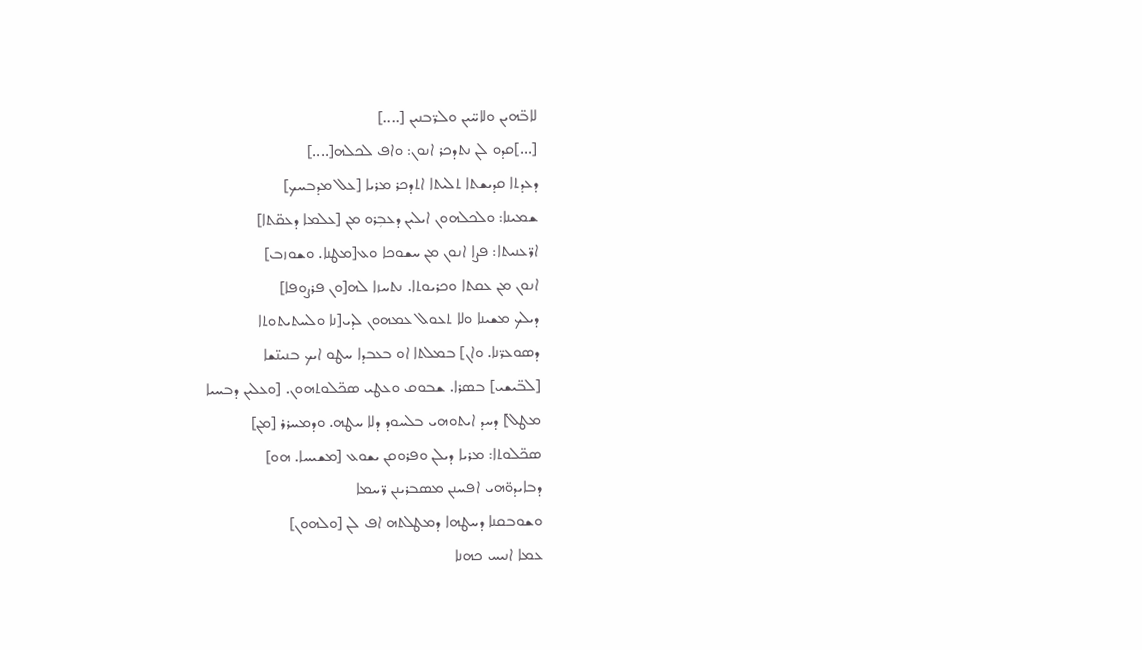ܠܐܒ̈ܗܝܢ ܘܠܐܚ̈ܝܢ ܘܠܪ̈ܒܢܝܢ [....]
[...]ܩܕܘ ܠܢ ܢܬܕܟܪ ܐܢܘܢ: ܘܐܦ ܠܟܠܗ[....]
ܕܥܕܬܐ ܩܕܝܫܬܐ ܬܠܝܬܐ ܐܬܕܟܪ ܡܪܝܐ [ܥܠ ܡܕܒܚܟ]
ܫܡܝܢܐ: ܘܠܟܠܗܘܢ ܐܝܠܝܢ ܕܥܒܼܪܘ ܡܢ [ܥܠܡܐ ܕܥܩ̈ܬܐ]
ܐܪ̈ܥܢܝܬܐ: ܦܨܐ ܐܢܘܢ ܡܢ ܚܫܘܟܐ ܘܥ[ܡܛܢܐ. ܘܫܘܙܒ]
ܐܢܘܢ ܡܢ ܥܩܬܐ ܘܟܪܝܘܬܐ. ܢܬܚܙܐ ܠܗ[ܘܢ ܦܪܨܘܦܐ]
ܕܝܠܟ ܡܫܝܢܐ ܘܠܐ ܬܥܘܠ ܥܡܗܘܢ ܠܕܝ[ܢܐ ܘܠܚܬܝܬܘܬܐ
ܕܣܘܥܪ̈ܢܐ. ܘܐܢ] ܒܡܠܬܐ ܐܘ ܒܥܒܕܐ ܚܛܘ ܐܝܟ ܒܢܝܢ̈ܫܐ
[ܠܒ̈ܝܫܝ] ܒܣܪܐ. ܫܒܘܩ ܘܥܛܝ ܣܟ̈ܠܘܬܗܘܢ. [ܘܥܠܝܢ ܕܒܚܝܐ
ܡܛܠ] ܕܚܕ ܐܝܬܘܗܝ ܒܠܚܘܕ ܕܠܐ ܚܛܗ. ܘܕܡܚܪܪ [ܡܢ]
ܣܟ̈ܠܘܬܐ: ܡܪܝܐ ܕܝܠܢ ܘܦܪܘܩܢ ܝܫܘܥ [ܡܫܝܚܐ. ܗܘ]
ܕܒܐܝܕܘ̈ܗܝ ܐܦܚܢܢ ܡܤܒܪܝܢܢ ܪ̈ܚܡܐ
ܘܫܘܒܩܢܐ ܕܚܛܗܐ ܕܡܛܠܬܗ ܐܦ ܠܢ [ܘܠܗܘܢ]
ܥܡܐ ܐܢܝܚ ܟܗܢܐ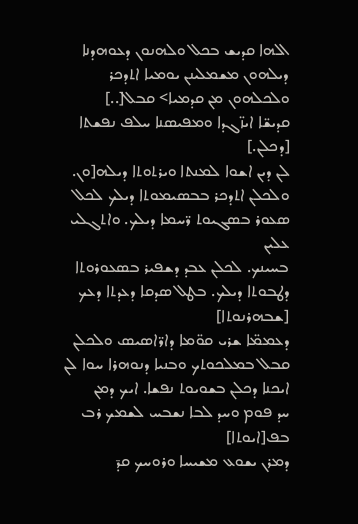ܐܠܗܐ ܩܕܝܫ ܒܟܠ ܘܠܗܢܘܢ ܕܥܘܗܕܢܐ ܕܝܠܗܘܢ ܡܫܡܠܝܢܢ ܝܘܡܝܐ ܐܬܕܟܪ
ܘܠܟܠܗܘܢ ܡܢ ܩܕܡܝܐ> ܩܒܠ[..]
ܩܕܝܫ̈ܐ ܐܝܙ̈ܓܕܐ ܘܡܦܝܣܢܐ ܚܠܦ ܢܦܫܬܐ [ܕܟܠܢ.]
ܠܢ ܕܝܢ ܐܫܘܐ ܠܡܢܬܐ ܘܝܪܬܘܬܐ ܕܝܠܗ[ܘܢ. ܘܠܟܠܢ ܐܬܕܟܪ ܒܒܣܝܡܘܬܐ ܕܝܠܟ ܠܟܠ
ܤܥܘܪ ܒܤܓܝܘܬ ܪ̈ܚܡܐ ܕܝܠܟ. ܘܐܬܓܠܝ ܥܠܝܢ
ܒܚܝܢܟ. ܠܟܠܢ ܥܒܕ ܕܫܦܝܪ ܒܤܥܘܪܘܬܐ ܕܛܒܘܬܐ ܕܝܠܟ. ܒܛܠ ܣܕܩܐ ܕܥܕܬܐ ܕܥܟ
[ܫܒܗܪܢܘܬܐ]
ܕܥܡܡ̈ܐ ܫܪܝ ܩܘ̈ܡܐ ܕܐܪ̈ܐܣܝܣ ܘܠܟܠܢ ܩܒܠ ܒܡܠܟܘܬܟ ܘܒܢܝܐ ܕܢܘܗܪܐ ܚܘܐ ܠܢ
ܐܝܟܢܐ ܕܟܠܢ ܒܫܘܝܘܬ ܢܦܫܐ. ܐܝܟ ܕܡܢ
ܚܕ ܦܘܡ ܘܚܕ ܠܒܐ ܢܫܒܚ ܠܫܡܟ ܪܒ ܒܦ[ܐܝܘܬܐ]
ܕܡܪܢ ܝܫܘܥ ܡܫܝܚܐ ܘܪܘܚܟ ܩܕ̄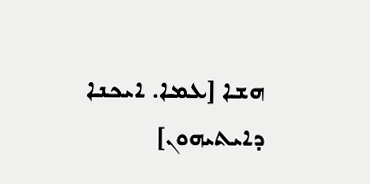ܗܫܐ [ܥܡܐ. ܐܝܟܢܐ ܕܐܝܬܝܗܘܢ]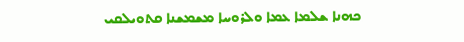ܟܗܢܐ ܫܠܡܐ ܥܡܐ ܘܠܪܘܚܐ ܡܫܡܫܢܐ ܩܬܘܝܠܩܝ